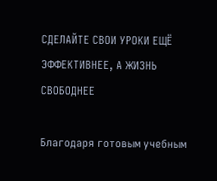СДЕЛАЙТЕ СВОИ УРОКИ ЕЩЁ ЭФФЕКТИВНЕЕ, А ЖИЗНЬ СВОБОДНЕЕ

Благодаря готовым учебным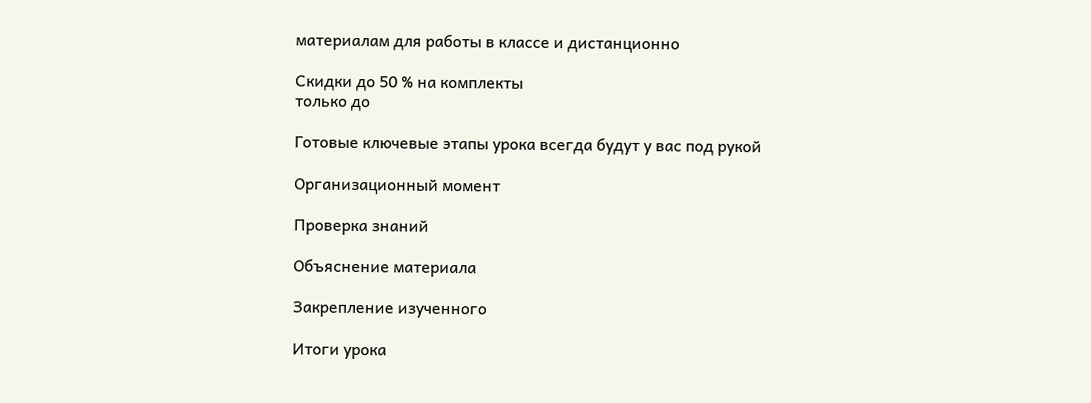материалам для работы в классе и дистанционно

Скидки до 50 % на комплекты
только до

Готовые ключевые этапы урока всегда будут у вас под рукой

Организационный момент

Проверка знаний

Объяснение материала

Закрепление изученного

Итоги урока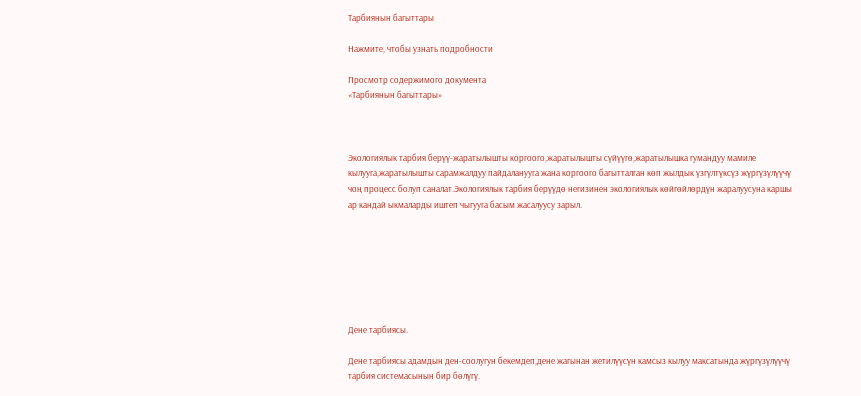Тарбиянын багыттары

Нажмите, чтобы узнать подробности

Просмотр содержимого документа
«Тарбиянын багыттары»



Экологиялык тарбия берүү-жаратылышты коргоого,жаратылышты сүйүүгө,жаратылышка гумандуу мамиле кылууга,жаратылышты сарамжалдуу пайдаланууга жана коргоого багытталган көп жылдык үзгүлтүксүз жүргүзүлүүчү чоң процесс болуп саналат.Экологиялык тарбия берүүдө негизинен экологиялык көйгөйлөрдүн жаралуусуна каршы ар кандай ыкмаларды иштеп чыгууга басым жасалуусу зарыл.







Дене тарбиясы.

Дене тарбиясы адамдын ден-соолугун бекемдеп,дене жагынан жетилүүсүн камсыз кылуу максатында жүргүзүлүүчү тарбия системасынын бир бөлүгү.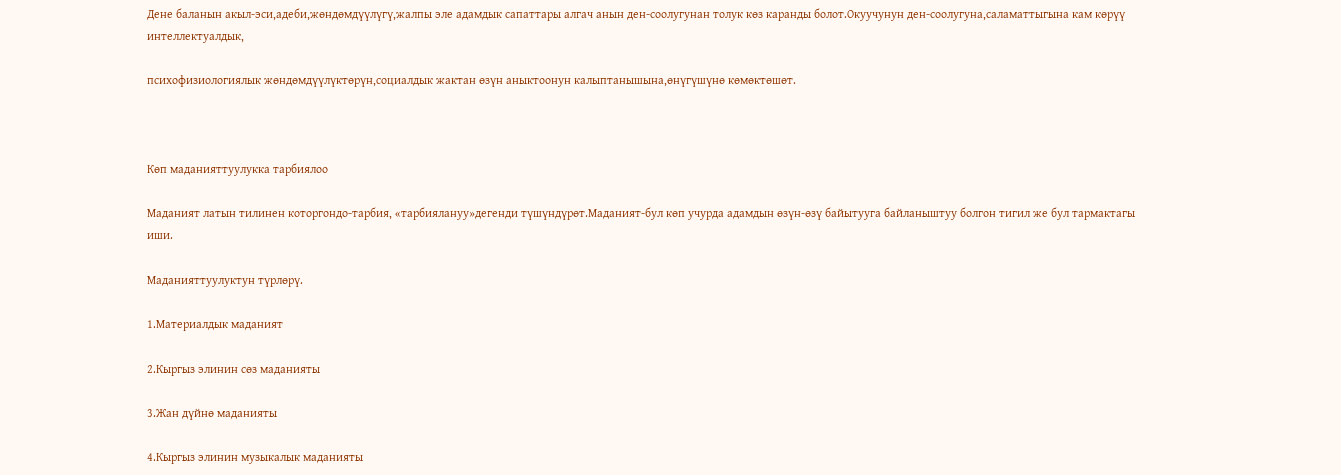Дене баланын акыл-эси,адеби,жөндөмдүүлүгү,жалпы эле адамдык сапаттары алгач анын ден-соолугунан толук көз каранды болот.Окуучунун ден-соолугуна,саламаттыгына кам көрүү интеллектуалдык,

психофизиологиялык жөндөмдүүлүктөрүн,социалдык жактан өзүн аныктоонун калыптанышына,өнүгүшүнө көмөктөшөт.



Көп маданияттуулукка тарбиялоо

Маданият латын тилинен которгондо-тарбия, «тарбиялануу»дегенди түшүндүрөт.Маданият-бул көп учурда адамдын өзүн-өзү байытууга байланыштуу болгон тигил же бул тармактагы иши.

Маданияттуулуктун түрлөрү.

1.Материалдык маданият

2.Кыргыз элинин сөз маданияты

3.Жан дүйнө маданияты

4.Кыргыз элинин музыкалык маданияты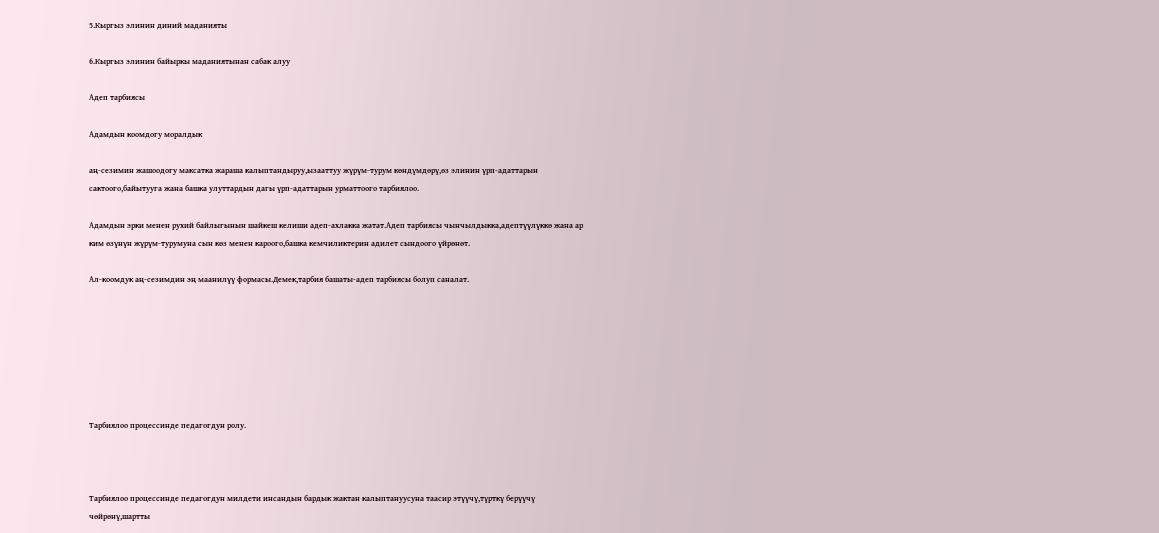5.Кыргыз элинин диний маданияты

6.Кыргыз элинин байыркы маданиятынан сабак алуу

Адеп тарбиясы

Адамдын коомдогу моралдык

аң-сезимин жашоодогу максатка жараша калыптандыруу,ызааттуу жүрүм-турум көндүмдөрү,өз элинин үрп-адаттарын сактоого,байытууга жана башка улуттардын дагы үрп-адаттарын урматтоого тарбиялоо.

Адамдын эрки менен рухий байлыгынын шайкеш келиши адеп-ахлакка жатат.Адеп тарбиясы чынчылдыкка,адептүүлүккө жана ар ким өзүнүн жүрүм-турумуна сын көз менен кароого,башка кемчиликтерин адилет сындоого үйрөнөт.

Ал-коомдук аң-сезимдин эң маанилүү формасы.Демек,тарбия башаты-адеп тарбиясы болуп саналат.







Тарбиялоо процессинде педагогдун ролу.



Тарбиялоо процессинде педагогдун милдети инсандын бардык жактан калыптануусуна таасир этүүчү,түрткү берүүчү чөйрөнү,шартты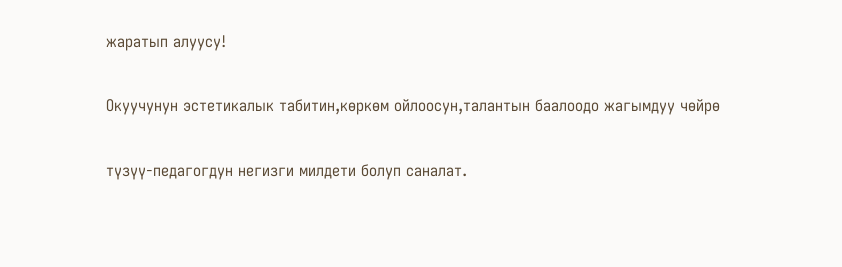жаратып алуусу!

Окуучунун эстетикалык табитин,көркөм ойлоосун,талантын баалоодо жагымдуу чөйрө

түзүү-педагогдун негизги милдети болуп саналат.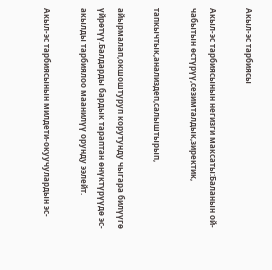Акыл-эс тарбиясы

Акыл-эс тарбиясынын негизги максаты:Баланын ой-чабытын өстүрүү,сезимталдык,зиректик,

тапкычтык,анализдеп,салыштырып,

айырмалап,окшоштуруп корутунду чыгара билүүгө үйрөтүү.Балдарды бардык тараптан өнүктүрүүдө эс-акылды тарбиялоо маанилүү орунду ээлейт.

Акыл-эс тарбиясынын милдети-окуучулардын эс-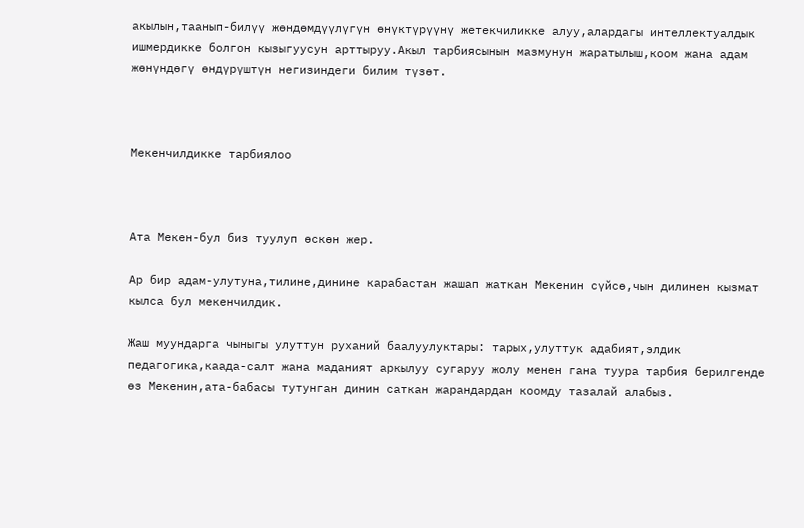акылын,таанып-билүү жөндөмдүүлүгүн өнүктүрүүнү жетекчиликке алуу,алардагы интеллектуалдык ишмердикке болгон кызыгуусун арттыруу.Акыл тарбиясынын мазмунун жаратылыш,коом жана адам жөнүндөгү өндүрүштүн негизиндеги билим түзөт.



Мекенчилдикке тарбиялоо



Ата Мекен-бул биз туулуп өскөн жер.

Ар бир адам-улутуна,тилине,динине карабастан жашап жаткан Мекенин сүйсө,чын дилинен кызмат кылса бул мекенчилдик.

Жаш муундарга чыныгы улуттун руханий баалуулуктары: тарых,улуттук адабият,элдик педагогика,каада-салт жана маданият аркылуу сугаруу жолу менен гана туура тарбия берилгенде өз Мекенин,ата-бабасы тутунган динин саткан жарандардан коомду тазалай алабыз.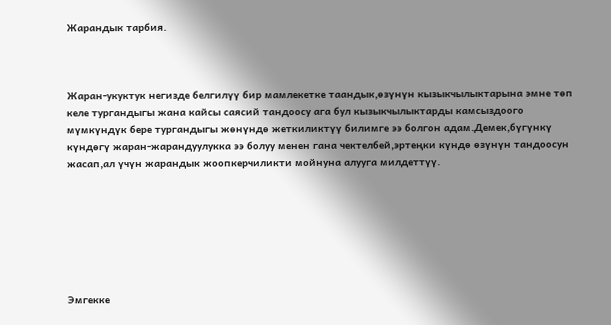Жарандык тарбия.



Жаран-укуктук негизде белгилүү бир мамлекетке таандык,өзүнүн кызыкчылыктарына эмне төп келе тургандыгы жана кайсы саясий тандоосу ага бул кызыкчылыктарды камсыздоого мүмкүндүк бере тургандыгы жөнүндө жеткиликтүү билимге ээ болгон адам.Демек,бүгүнкү күндөгү жаран-жарандуулукка ээ болуу менен гана чектелбей,эртеңки күндө өзүнүн тандоосун жасап,ал үчүн жарандык жоопкерчиликти мойнуна алууга милдеттүү.







Эмгекке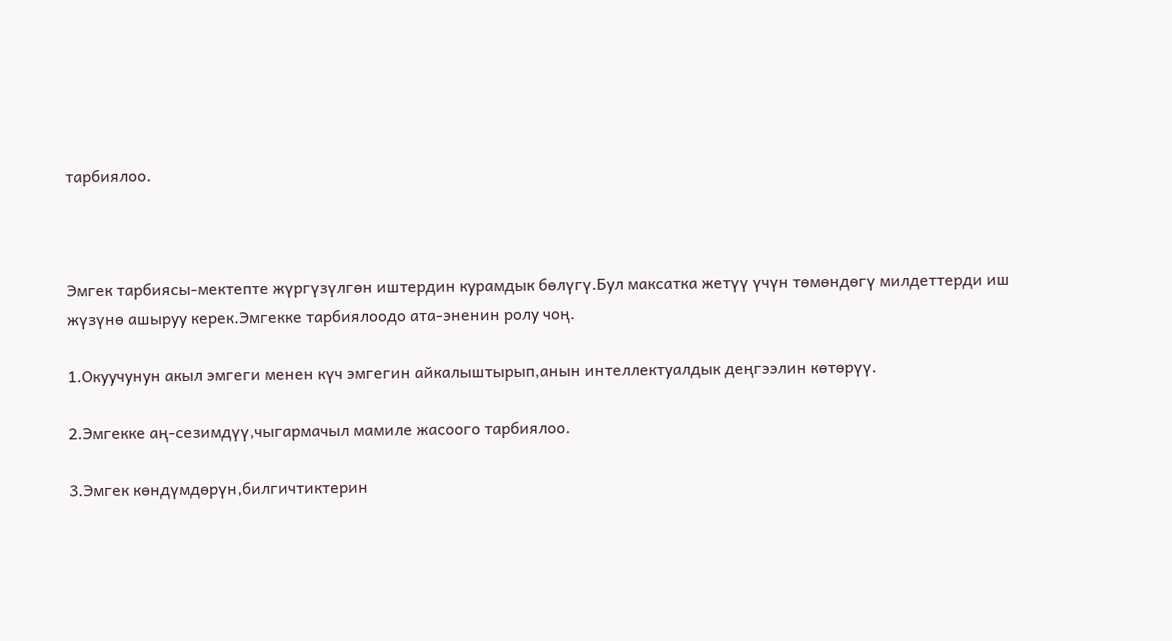тарбиялоо.



Эмгек тарбиясы-мектепте жүргүзүлгөн иштердин курамдык бөлүгү.Бул максатка жетүү үчүн төмөндөгү милдеттерди иш жүзүнө ашыруу керек.Эмгекке тарбиялоодо ата-эненин ролу чоң.

1.Окуучунун акыл эмгеги менен күч эмгегин айкалыштырып,анын интеллектуалдык деңгээлин көтөрүү.

2.Эмгекке аң-сезимдүү,чыгармачыл мамиле жасоого тарбиялоо.

3.Эмгек көндүмдөрүн,билгичтиктерин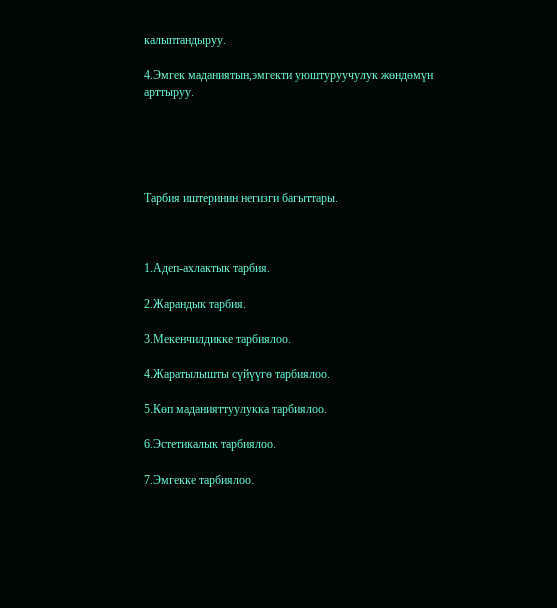калыптандыруу.

4.Эмгек маданиятын,эмгекти уюштуруучулук жөндөмүн арттыруу.





Тарбия иштеринин негизги багыттары.



1.Адеп-ахлактык тарбия.

2.Жарандык тарбия.

3.Мекенчилдикке тарбиялоо.

4.Жаратылышты сүйүүгө тарбиялоо.

5.Көп маданияттуулукка тарбиялоо.

6.Эстетикалык тарбиялоо.

7.Эмгекке тарбиялоо.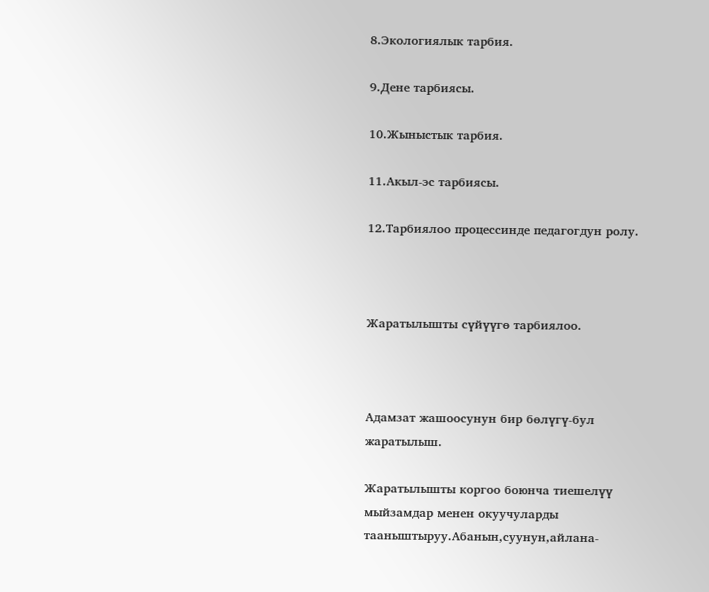8.Экологиялык тарбия.

9.Дене тарбиясы.

10.Жыныстык тарбия.

11.Акыл-эс тарбиясы.

12.Тарбиялоо процессинде педагогдун ролу.



Жаратылышты сүйүүгө тарбиялоо.



Адамзат жашоосунун бир бөлүгү-бул жаратылыш.

Жаратылышты коргоо боюнча тиешелүү мыйзамдар менен окуучуларды тааныштыруу.Абанын,суунун,айлана-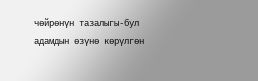чөйрөнүн тазалыгы-бул адамдын өзүнө көрүлгөн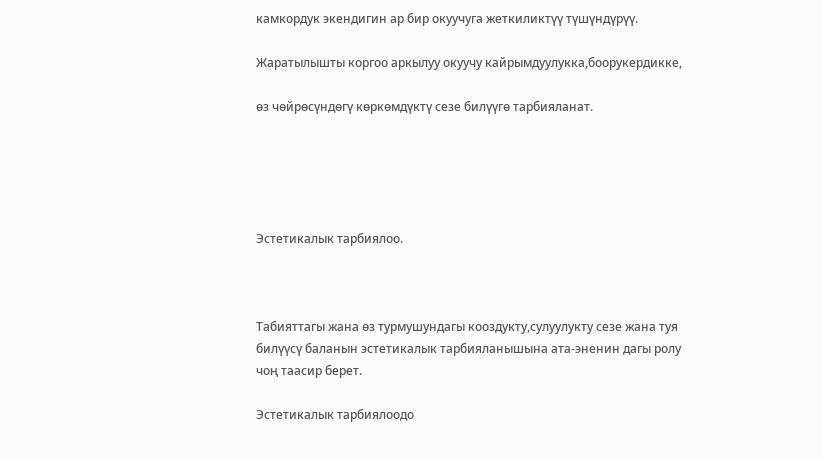камкордук экендигин ар бир окуучуга жеткиликтүү түшүндүрүү.

Жаратылышты коргоо аркылуу окуучу кайрымдуулукка,боорукердикке,

өз чөйрөсүндөгү көркөмдүктү сезе билүүгө тарбияланат.





Эстетикалык тарбиялоо.



Табияттагы жана өз турмушундагы кооздукту,сулуулукту сезе жана туя билүүсү баланын эстетикалык тарбияланышына ата-эненин дагы ролу чоң таасир берет.

Эстетикалык тарбиялоодо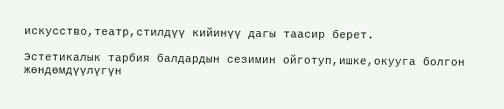искусство,театр,стилдүү кийинүү дагы таасир берет.

Эстетикалык тарбия балдардын сезимин ойготуп,ишке,окууга болгон жөндөмдүүлүгүн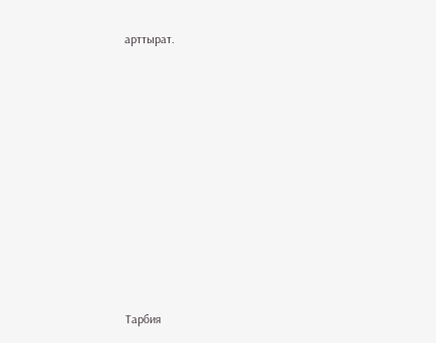арттырат.













Тарбия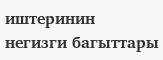иштеринин негизги багыттары